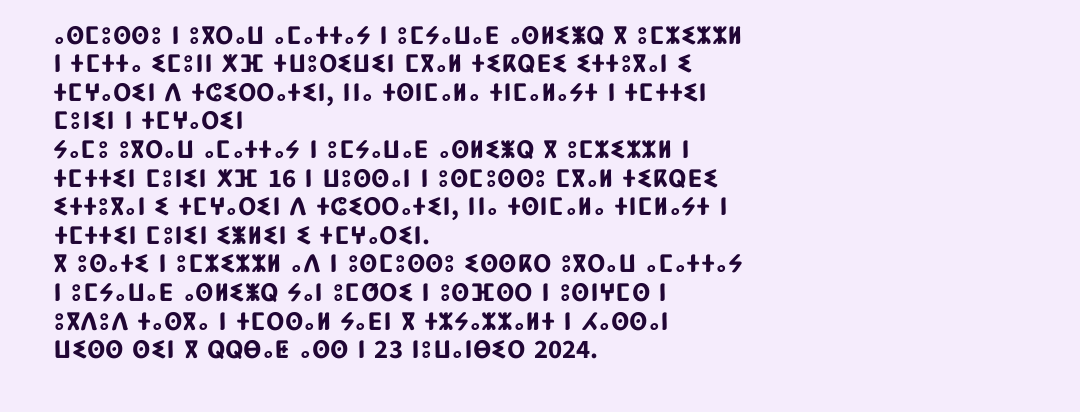ⴰⵙⵎⵓⵙⵙⵓ ⵏ ⵓⴳⵔⴰⵡ ⴰⵎⴰⵜⵜⴰⵢ ⵏ ⵓⵎⵢⴰⵡⴰⴹ ⴰⵙⵍⵉⵥⵕ ⴳ ⵓⵎⵣⵉⵣⵣⵍ ⵏ ⵜⵎⵜⵜⴰ ⵉⵎⵓⵏⵏ ⵅⴼ ⵜⵡⵓⵔⵉⵡⵉⵏ ⵎⴳⴰⵍ ⵜⵉⴽⵕⴹⵉ ⵉⵜⵜⵓⴳⴰⵏ ⵉ ⵜⵎⵖⴰⵔⵉⵏ ⴷ ⵜⵛⵉⵔⵔⴰⵜⵉⵏ, ⵏⵏⴰ ⵜⵙⵏⵎⴰⵍⴰ ⵜⵏⵎⴰⵍⴰⵢⵜ ⵏ ⵜⵎⵜⵜⵉⵏ ⵎⵓⵏⵉⵏ ⵏ ⵜⵎⵖⴰⵔⵉⵏ
ⵢⴰⵎⵓ ⵓⴳⵔⴰⵡ ⴰⵎⴰⵜⵜⴰⵢ ⵏ ⵓⵎⵢⴰⵡⴰⴹ ⴰⵙⵍⵉⵥⵕ ⴳ ⵓⵎⵣⵉⵣⵣⵍ ⵏ ⵜⵎⵜⵜⵉⵏ ⵎⵓⵏⵉⵏ ⵅⴼ 16 ⵏ ⵡⵓⵙⵙⴰⵏ ⵏ ⵓⵙⵎⵓⵙⵙⵓ ⵎⴳⴰⵍ ⵜⵉⴽⵕⴹⵉ ⵉⵜⵜⵓⴳⴰⵏ ⵉ ⵜⵎⵖⴰⵔⵉⵏ ⴷ ⵜⵛⵉⵔⵔⴰⵜⵉⵏ, ⵏⵏⴰ ⵜⵙⵏⵎⴰⵍⴰ ⵜⵏⵎⵍⴰⵢⵜ ⵏ ⵜⵎⵜⵜⵉⵏ ⵎⵓⵏⵉⵏ ⵉⵥⵍⵉⵏ ⵉ ⵜⵎⵖⴰⵔⵉⵏ.
ⴳ ⵓⵙⴰⵜⵉ ⵏ ⵓⵎⵣⵉⵣⵣⵍ ⴰⴷ ⵏ ⵓⵙⵎⵓⵙⵙⵓ ⵉⵙⵙⴽⵔ ⵓⴳⵔⴰⵡ ⴰⵎⴰⵜⵜⴰⵢ ⵏ ⵓⵎⵢⴰⵡⴰⴹ ⴰⵙⵍⵉⵥⵕ ⵢⴰⵏ ⵓⵎⵚⵔⵉ ⵏ ⵓⵙⴼⵙⵔ ⵏ ⵓⵙⵏⵖⵎⵙ ⵏ ⵓⴳⴷⵓⴷ ⵜⴰⵙⴳⴰ ⵏ ⵜⵎⵔⵙⴰⵍ ⵢⴰⴹⵏ ⴳ ⵜⵣⵢⴰⵣⵣⴰⵍⵜ ⵏ ⵃⴰⵙⵙⴰⵏ ⵡⵉⵙⵙ ⵙⵉⵏ ⴳ ⵕⵕⴱⴰⵟ ⴰⵙⵙ ⵏ 23 ⵏⵓⵡⴰⵏⴱⵉⵔ 2024.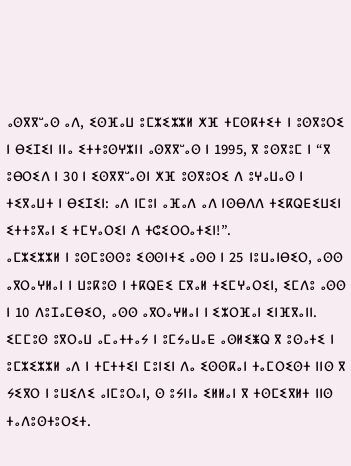ⴰⵙⴳⴳⵯⴰⵙ ⴰⴷ, ⵉⵙⴼⴰⵡ ⵓⵎⵣⵉⵣⵣⵍ ⵅⴼ ⵜⵎⵙⴽⵜⵉⵜ ⵏ ⵓⵙⴳⵓⵔⵉ ⵏ ⴱⵉⵊⵉⵏ ⵏⵏⴰ ⵉⵜⵜⵓⵙⵖⵣⵏⵏ ⴰⵙⴳⴳⵯⴰⵙ ⵏ 1995, ⴳ ⵓⵙⴳⵓⵎ ⵏ “ⴳ ⵓⴱⵔⵉⴷ ⵏ 30 ⵏ ⵉⵙⴳⴳⵯⴰⵙⵏ ⵅⴼ ⵓⵙⴳⵓⵔⵉ ⴷ ⵓⵖⴰⵡⴰⵙ ⵏ ⵜⵉⴳⴰⵡⵜ ⵏ ⴱⵉⵊⵉⵏ: ⴰⴷ ⵏⵎⵓⵏ ⴰⴼⴰⴷ ⴰⴷ ⵏⵙⴱⴷⴷ ⵜⵉⴽⵕⴹⵉⵡⵉⵏ ⵉⵜⵜⵓⴳⴰⵏ ⵉ ⵜⵎⵖⴰⵔⵉⵏ ⴷ ⵜⵛⵉⵔⵔⴰⵜⵉⵏ!”.
ⴰⵎⵣⵉⵣⵣⵍ ⵏ ⵓⵙⵎⵓⵙⵙⵓ ⵉⵙⵙⵏⵜⵉ ⴰⵙⵙ ⵏ 25 ⵏⵓⵡⴰⵏⴱⵉⵔ, ⴰⵙⵙ ⴰⴳⵔⴰⵖⵍⴰⵏ ⵏ ⵡⵓⴽⵓⵙ ⵏ ⵜⴽⵕⴹⵉ ⵎⴳⴰⵍ ⵜⵉⵎⵖⴰⵔⵉⵏ, ⵉⵎⴷⵓ ⴰⵙⵙ ⵏ 10 ⴷⵓⵊⴰⵎⴱⵉⵔ, ⴰⵙⵙ ⴰⴳⵔⴰⵖⵍⴰⵏ ⵏ ⵉⵣⵔⴼⴰⵏ ⵉⵏⴼⴳⴰⵏⵏ.
ⵉⵎⵎⵓⵙ ⵓⴳⵔⴰⵡ ⴰⵎⴰⵜⵜⴰⵢ ⵏ ⵓⵎⵢⴰⵡⴰⴹ ⴰⵙⵍⵉⵥⵕ ⴳ ⵓⵙⴰⵜⵉ ⵏ ⵓⵎⵣⵉⵣⵣⵍ ⴰⴷ ⵏ ⵜⵎⵜⵜⵉⵏ ⵎⵓⵏⵉⵏ ⴷⴰ ⵉⵙⵙⴽⴰⵏ ⵜⴰⵎⵔⵉⵙⵜ ⵏⵏⵙ ⴳ ⵢⵉⴳⵔ ⵏ ⵓⵡⵉⴷⵉ ⴰⵏⵎⵓⵔⴰⵏ, ⵙ ⵓⵢⵏⵏⴰ ⵉⵍⵍⴰⵏ ⴳ ⵜⵙⵎⵉⴳⵍⵜ ⵏⵏⵙ ⵜⴰⴷⵓⵙⵜⵓⵔⵉⵜ.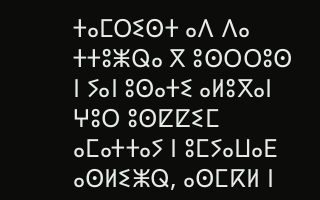ⵜⴰⵎⵔⵉⵙⵜ ⴰⴷ ⴷⴰ ⵜⵜⵓⵥⵕⴰ ⴳ ⵓⵙⵔⵔⵓⵙ ⵏ ⵢⴰⵏ ⵓⵙⴰⵜⵉ ⴰⵍⵓⴳⴰⵏ ⵖⵓⵔ ⵓⵙⵇⵇⵉⵎ ⴰⵎⴰⵜⵜⴰⵢ ⵏ ⵓⵎⵢⴰⵡⴰⴹ ⴰⵙⵍⵉⵥⵕ, ⴰⵙⵎⴽⵍ ⵏ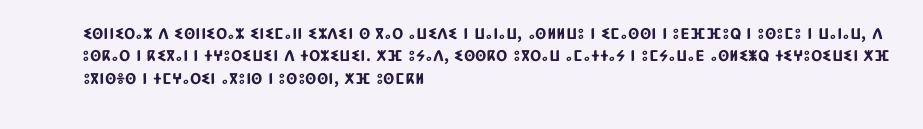ⵉⵙⵏⵏⵉⵔⴰⵣ ⴷ ⵉⵙⵏⵏⵉⵔⴰⵣ ⵉⵏⵉⵎⴰⵏⵏ ⵉⵣⴷⵉⵏ ⵙ ⴳⴰⵔ ⴰⵡⵉⴷⵉ ⵏ ⵡⴰⵏⴰⵡ, ⴰⵙⵍⵍⵡⵓ ⵏ ⵉⵎⴰⵙⵙⵏ ⵏ ⵓⴹⴼⴼⵓⵕ ⵏ ⵓⵙⵓⵎⵓ ⵏ ⵡⴰⵏⴰⵡ, ⴷ ⵓⵙⴽⴰⵔ ⵏ ⴽⵉⴳⴰⵏ ⵏ ⵜⵖⵓⵔⵉⵡⵉⵏ ⴷ ⵜⵔⵣⵉⵡⵉⵏ. ⵅⴼ ⵓⵢⴰⴷ, ⵉⵙⵙⴽⵔ ⵓⴳⵔⴰⵡ ⴰⵎⴰⵜⵜⴰⵢ ⵏ ⵓⵎⵢⴰⵡⴰⴹ ⴰⵙⵍⵉⵥⵕ ⵜⵉⵖⵓⵔⵉⵡⵉⵏ ⵅⴼ ⵓⴳⵏⵙⴻⵙ ⵏ ⵜⵎⵖⴰⵔⵉⵏ ⴰⴳⵓⵏⵙ ⵏ ⵓⵙⵓⵙⵙⵏ, ⵅⴼ ⵓⵙⵎⴽⵍ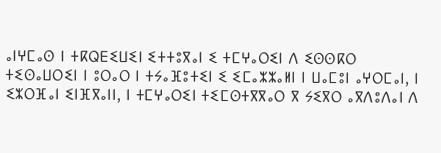ⴰⵏⵖⵎⴰⵙ ⵏ ⵜⴽⵕⴹⵉⵡⵉⵏ ⵉⵜⵜⵓⴳⴰⵏ ⵉ ⵜⵎⵖⴰⵔⵉⵏ ⴷ ⵉⵙⵙⴽⵔ ⵜⵉⵙⴰⵡⵔⵉⵏ ⵏ ⵓⵔⴰⵔ ⵏ ⵜⵢⴰⴼⵓⵜⵉⵏ ⵉ ⵉⵎⴰⵣⵣⴰⵍⵏ ⵏ ⵡⴰⵎⵓⵏ ⴰⵖⵔⵎⴰⵏ, ⵏ ⵉⵣⵔⴼⴰⵏ ⵉⵏⴼⴳⴰⵏⵏ, ⵏ ⵜⵎⵖⴰⵔⵉⵏ ⵜⵉⵎⵙⵜⴳⴳⴰⵔ ⴳ ⵢⵉⴳⵔ ⴰⴳⴷⵓⴷⴰⵏ ⴷ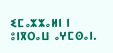ⵉⵎⴰⵣⵣⴰⵍⵏ ⵏ ⵓⵏⴳⵔⴰⵡ ⴰⵖⵎⵙⴰⵏ.